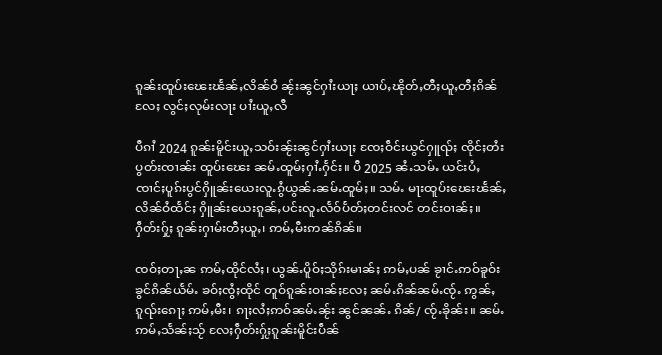ၵူၼ်းထူပ်းၽေးၽႅၼ်ႇလိၼ်ဝႆ ၼႂ်းၼွင်ႁၢႆးယႃႈ ယၢပ်ႇၽိုတ်ႇတီႈယူႇတီႈၵိၼ်လႄႈ လွင်ႈလုမ်းလႃး ပၢႆးယူႇလီ

ပီၵၢႆ 2024 ၵူၼ်းမိူင်းယူႇသဝ်းၼႂ်းၼွင်ႁၢႆးယႃႈ ၸႄႈဝဵင်းယွင်ႁူၺ်ႈ ၸိုင်ႈတႆးပွတ်းၸၢၼ်း ထူပ်းၽေး ၼမ်ႉထူမ်ႈႁၢႆႉႁႅင်း။ ပီ 2025 ၼႆႉသမ်ႉ ယင်းပႆႇၸၢင်ႈပူၵ်းပွင်ႁိူၼ်းယေးလူႉၵွႆယွၼ်ႉၼမ်ႉထူမ်ႈ။ သမ်ႉ မႃးထူပ်းၽေးၽႅၼ်ႇလိၼ်ဝႆထႅင်ႈ ႁိူၼ်းယေးၵူၼ်ႇပင်းလူႉလႅဝ်ပႅတ်ႈတင်းလင် တင်းဝၢၼ်ႈ။ ႁဵတ်းႁႂ်ႈ ၵူၼ်းႁၢမ်းတီႈယူႇ၊ ဢမ်ႇမီးဢၼ်ၵိၼ်။

ၸဝ်ႈတႃႇၼ ဢမ်ႇထိုင်လႆႈ၊ ယွၼ်ႉပိူဝ်ႈသိုၵ်းမၢၼ်ႈ ဢမ်ႇပၼ် ၶႂၢင်ႉဢဝ်ၶူဝ်းၶွင်ၵိၼ်ယႅမ်ႉ ၶဝ်ႈၸွႆႈထိုင် တူဝ်ၵူၼ်းဝၢၼ်ႈလႄႈ ၼမ်ႉၵိၼ်ၼမ်ႉၸႂ်ႉ ဢွၼ်ႇၵူၺ်းၵေႃႈ ဢမ်ႇမီး၊ ၵႃႈလႆႈဢဝ်ၼမ်ႉၼႂ်း ၼွင်ၼၼ်ႉ ၵိၼ်/ ၸႂ်ႉၶိုၼ်း။ ၼမ်ႉဢမ်ႇသႅၼ်ႈသႂ် လႄႈႁဵတ်းႁႂ်ႈၵူၼ်းမိူင်းပဵၼ်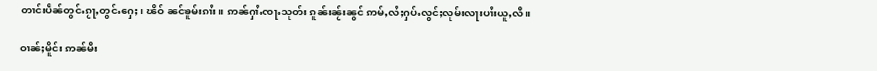တၢင်းပဵၼ်တွင်ႉၵႂႃႇတွင်ႉႁေႈ၊ ၽိဝ် ၼင်ၶူမ်းၵၢႆး။ ဢၼ်ႁၢႆႉၸႃႉသုတ်း ၵူၼ်းၼႂ်းၼွင် ဢမ်ႇလႆႈႁပ်ႉလွင်ႈလုမ်းလႃးပၢႆးယူႇလီ။

ဝၢၼ်ႈမိူင်း ဢၼ်မီး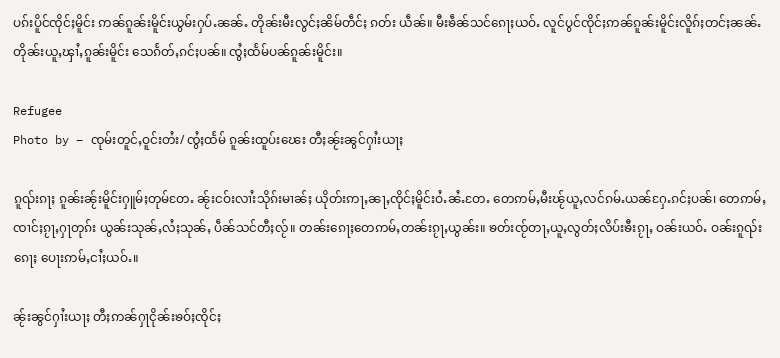ပၵ်းပိူင်ၸိုင်ႈမိူင်း ဢၼ်ၵူၼ်းမိူင်းယွမ်းႁပ်ႉၼၼ်ႉ တိုၼ်းမီးလွင်ႈၼိမ်တဵင်ႈ ၵတ်း ယဵၼ်။ မီးၶဵၼ်သင်ၵေႃႈယဝ်ႉ လူင်ပွင်ၸိုင်ႈဢၼ်ၵူၼ်းမိူင်းလိူၵ်ႈတင်ႈၼၼ်ႉ တိုၼ်းယူႇၾၢႆႇၵူၼ်းမိူင်း သေၵႅတ်ႇၵင်ႈပၼ်။ ၸွႆႈထႅမ်ပၼ်ၵူၼ်းမိူင်း။

Refugee
Photo by – ၸုမ်းတူင်ႇဝူင်းတႆး/ ၸွႆႈထႅမ် ၵူၼ်းထူပ်းၽေး တီႈၼႂ်းၼွင်ႁၢႆးယႃႈ

ၵူၺ်းၵႃႈ ၵူၼ်းၼႂ်းမိူင်းႁူမ်ႈတုမ်တႄႉ ၼႂ်းငဝ်းလၢႆးသိုၵ်းမၢၼ်ႈ ယိုတ်းဢႃႇၼႃႇၸိုင်ႈမိူင်းဝႆႉၼႆႉတႄႉ တေဢမ်ႇမီးၽႂ်ယူႇလင်ၵမ်ႉယၼ်ႁႄႉၵင်ႈပၼ်၊ တေဢမ်ႇၸၢင်ႈၵႂႃႇႁႃတုၵ်း ယွၼ်းသုၼ်ႇလႆႈသုၼ်ႇ ပဵၼ်သင်တီႈလႂ်။ တၼ်းၵေႃႈတေဢမ်ႇတၼ်းၵႂႃႇယွၼ်း။ ၶတ်းၸႂ်တႃႇယူႇလွတ်ႈလိပ်းၶီးၵႂႃႇ ဝၼ်းယဝ်ႉ ဝၼ်းၵူၺ်းၵေႃႈ ပေႃးဢမ်ႇငၢႆႈယဝ်ႉ။

ၼႂ်းၼွင်ႁၢႆးယႃႈ တီႈဢၼ်ႁႃငိုၼ်းၶဝ်ႈၸိုင်ႈ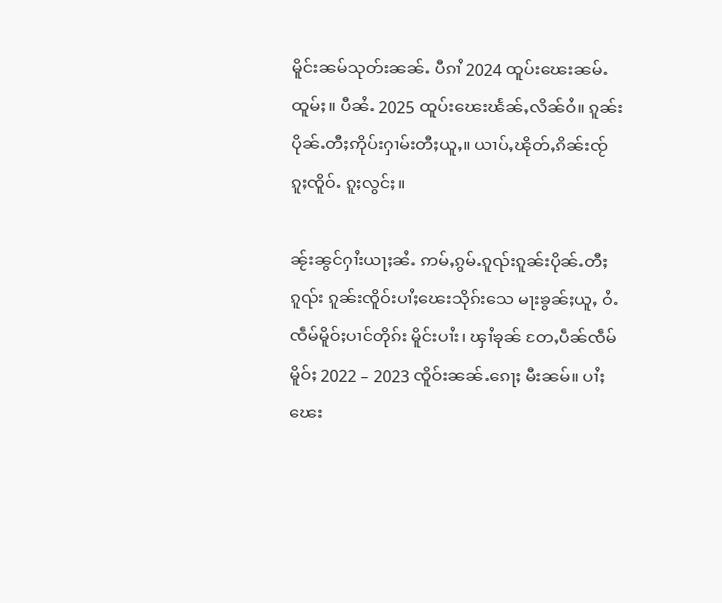မိူင်းၼမ်သုတ်းၼၼ်ႉ ပီၵၢႆ 2024 ထူပ်းၽေးၼမ်ႉထူမ်ႈ။ ပီၼႆႉ 2025 ထူပ်းၽေးၽႅၼ်ႇလိၼ်ဝႆ။ ၵူၼ်းပိုၼ်ႉတီႈဢိုပ်းႁၢမ်းတီႈယူႇ။ ယၢပ်ႇၽိုတ်ႇၵိၼ်းၸႂ် ၵူႈၸိူဝ်ႉ ၵူႈလွင်ႈ။

ၼႂ်းၼွင်ႁၢႆးယႃႈၼႆႉ ဢမ်ႇၵွမ်ႉၵူၺ်းၵူၼ်းပိုၼ်ႉတီႈၵူၺ်း ၵူၼ်းၸိူဝ်းပၢႆႈၽေးသိုၵ်းသေ မႃးၶွၼ်ႈယူႇ ဝႆႉၸဵမ်မိူဝ်ႈပၢင်တိုၵ်း မိူင်းပၢႆး၊ ၾၢႆၶုၼ် တႄႇပဵၼ်ၸဵမ်မိူဝ်ႈ 2022 – 2023 ၸိူဝ်းၼၼ်ႉၵေႃႈ မီးၼမ်။ ပၢႆႈၽေး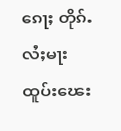ၵေႃႈ တိုၵ်ႉလႆႈမႃးထူပ်းၽေး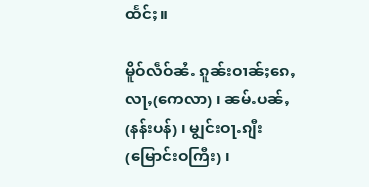ထႅင်ႈ။

မိူဝ်လဵဝ်ၼႆႉ ၵူၼ်းဝၢၼ်ႈၵေႇလႃႇ(ကေလာ) ၊ ၼမ်ႉပၼ်ႇ(နန်းပန်) ၊ မျွင်းဝႃႉၵျီး (မြောင်းဝကြီး) ၊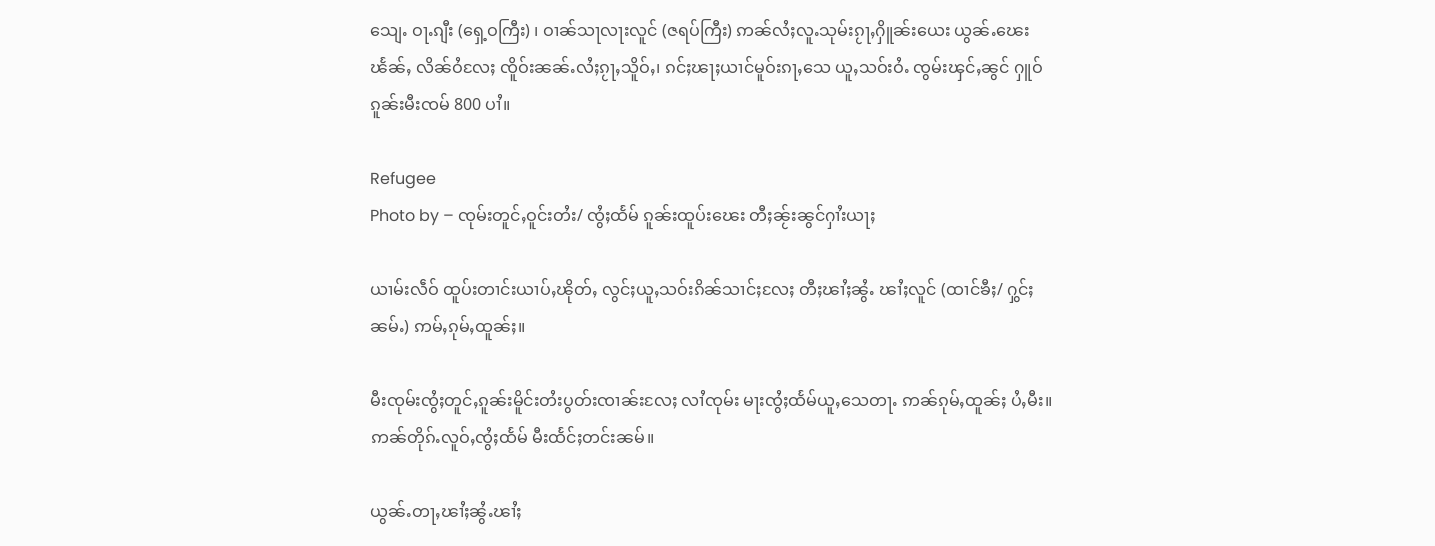သျေႉ ဝႃႉၵျီး (ရှေ့ဝကြီး) ၊ ဝၢၼ်သႃလႃးလူင် (ဇရပ်ကြီး) ဢၼ်လႆႈလူႉသုမ်းၵႂႃႇႁိူၼ်းယေး ယွၼ်ႉၽေးၽႅၼ်ႇ လိၼ်ဝႆလႄႈ ၸိူဝ်းၼၼ်ႉလႆႈၵႂႃႇသိူဝ်ႇ၊ ၵင်ႈၽႃႈယၢင်မူဝ်းၵႃႇသေ ယူႇသဝ်းဝႆႉ ၸွမ်းၾင်ႇၼွင် ႁူဝ်ၵူၼ်းမီးၸမ် 800 ပၢႆ။

Refugee
Photo by – ၸုမ်းတူင်ႇဝူင်းတႆး/ ၸွႆႈထႅမ် ၵူၼ်းထူပ်းၽေး တီႈၼႂ်းၼွင်ႁၢႆးယႃႈ

ယၢမ်းလဵဝ် ထူပ်းတၢင်းယၢပ်ႇၽိုတ်ႇ လွင်ႈယူႇသဝ်းၵိၼ်သၢင်ႈလႄႈ တီႈၽၢႆႈၼွႆႉ ၽၢႆႈလူင် (ထၢင်ၶီႈ/ ႁွင်ႈၼမ်ႉ) ဢမ်ႇၵုမ်ႇထူၼ်ႈ။

မီးၸုမ်းၸွႆႈတူင်ႇၵူၼ်းမိူင်းတႆးပွတ်းၸၢၼ်းလႄႈ လၢႆၸုမ်း မႃးၸွႆႈထႅမ်ယူႇသေတႃႉ ဢၼ်ၵုမ်ႇထူၼ်ႈ ပႆႇမီး။ ဢၼ်တိုၵ်ႉလူဝ်ႇၸွႆႈထႅမ် မီးထႅင်ႈတင်းၼမ်။

ယွၼ်ႉတႃႇၽၢႆႈၼွႆႉၽၢႆႈ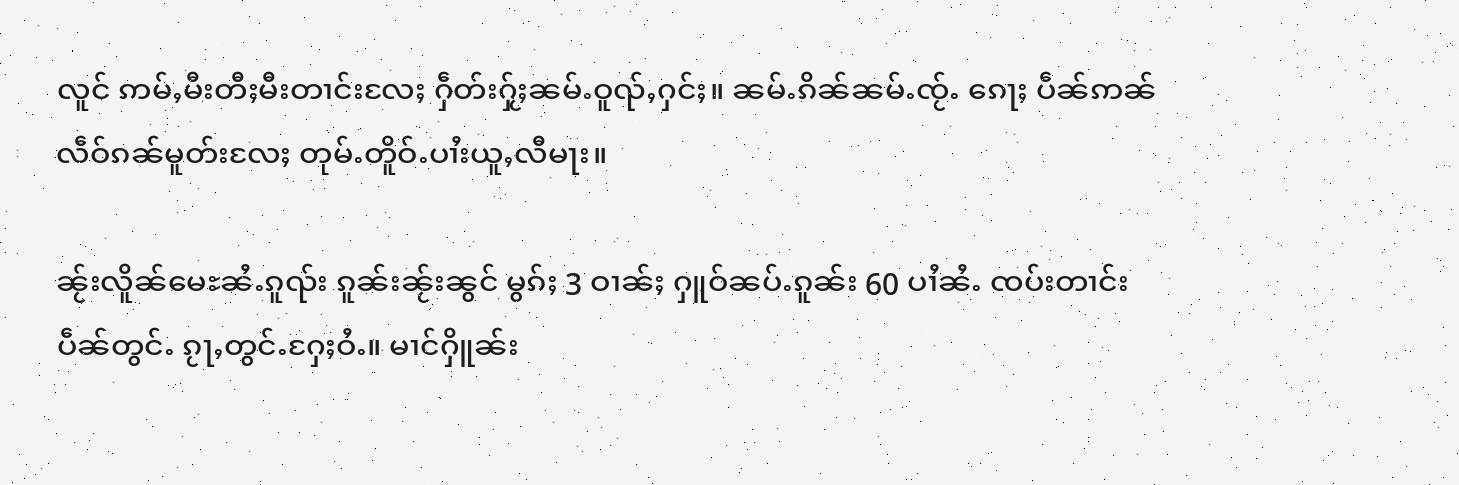လူင် ဢမ်ႇမီးတီႈမီးတၢင်းလႄႈ ႁဵတ်းႁႂ်ႈၼမ်ႉဝူၺ်ႇႁင်ႈ။ ၼမ်ႉၵိၼ်ၼမ်ႉၸႂ်ႉ ၵေႃႈ ပဵၼ်ဢၼ်လဵဝ်ၵၼ်မူတ်းလႄႈ တုမ်ႉတိူဝ်ႉပၢႆးယူႇလီမႃး။

ၼႂ်းလိူၼ်မေႊၼႆႉၵူၺ်း ၵူၼ်းၼႂ်းၼွင် မွၵ်ႈ 3 ဝၢၼ်ႈ ႁူဝ်ၼပ်ႉၵူၼ်း 60 ပၢႆၼႆႉ ၸပ်းတၢင်းပဵၼ်တွင်ႉ ၵႂႃႇတွင်ႉႁႄႈဝႆႉ။ မၢင်ႁိူၼ်း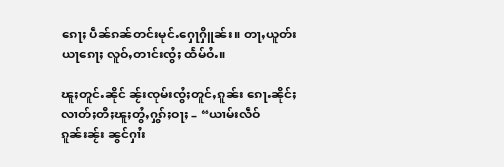ၵေႃႈ ပဵၼ်ၵၼ်တင်းမုင်ႉႁေႃႁိူၼ်း။ တႃႇယူတ်းယႃၵေႃႈ လူဝ်ႇတၢင်းၸွႆႈ ထႅမ်ဝႆႉ။

ၽူႈတူင်ႉၼိုင် ၼႂ်းၸုမ်းၸွႆႈတူင်ႇၵူၼ်း ၵေႃႉၼိုင်ႈ လၢတ်ႈတီႈၽူႈတွႆႇႁွၵ်ႈဝႃႈ – “ယၢမ်းလဵဝ် ၵူၼ်းၼႂ်း ၼွင်ႁၢႆး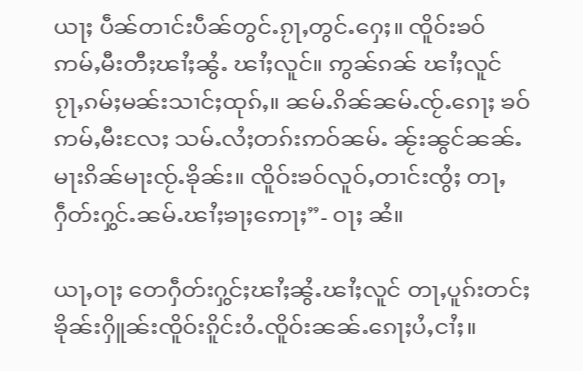ယႃႈ ပဵၼ်တၢင်းပဵၼ်တွင်ႉၵႂႃႇတွင်ႉႁေႈ။ ၸိူဝ်းၶဝ်ဢမ်ႇမီးတီႈၽၢႆႈၼွႆႉ ၽၢႆႈလူင်။ ဢွၼ်ၵၼ် ၽၢႆႈလူင်ၵႂႃႇၵမ်ႈမၼ်းသၢင်ႈထုၵ်ႇ။ ၼမ်ႉၵိၼ်ၼမ်ႉၸႂ်ႉၵေႃႈ ၶဝ်ဢမ်ႇမီးလႄႈ သမ်ႉလႆႈတၵ်းဢဝ်ၼမ်ႉ ၼႂ်းၼွင်ၼၼ်ႉမႃးၵိၼ်မႃးၸႂ်ႉၶိုၼ်း။ ၸိူဝ်းၶဝ်လူဝ်ႇတၢင်းၸွႆႈ တႃႇႁဵတ်းႁွင်ႉၼမ်ႉၽၢႆႈၶႃႈဢေႃႈ”- ဝႃႈ ၼႆ။

ယႃႇဝႃႈ တေႁဵတ်းႁွင်ႈၽၢႆႈၼွႆႉၽၢႆႈလူင် တႃႇပူၵ်းတင်ႈၶိုၼ်းႁိူၼ်းၸိူဝ်းၵိူင်းဝႆႉၸိူဝ်းၼၼ်ႉၵေႃႈပႆႇငၢႆႈ။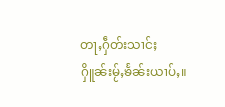တႃႇႁဵတ်းသၢင်ႈႁိူၼ်းမႂ်ႇၶႅၼ်းယၢပ်ႇ။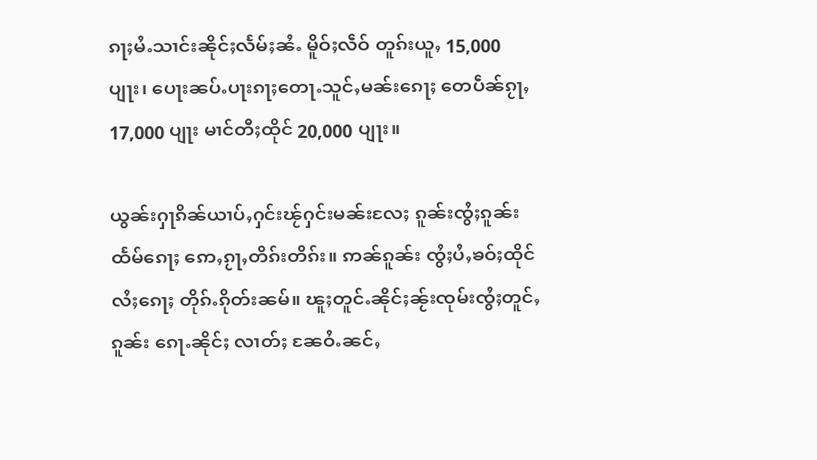ၵႃႈမႆႉသၢင်းၼိုင်ႈလႅမ်ႈၼႆႉ မိူဝ်ႈလဵဝ် တူၵ်းယူႇ 15,000 ပျႃး၊ ပေႃးၼပ်ႉပႃးၵႃႈတေႃႉသူင်ႇမၼ်းၵေႃႈ တေပဵၼ်ၵႂႃႇ 17,000 ပျႃး မၢင်တီႈထိုင် 20,000 ပျႃး။

ယွၼ်းႁႃၵိၼ်ယၢပ်ႇႁင်းၽႂ်ႁင်းမၼ်းလႄႈ ၵူၼ်းၸွႆႈၵူၼ်းထႅမ်ၵေႃႈ ဢေႇၵႂႃႇတိၵ်းတိၵ်း။ ဢၼ်ၵူၼ်း ၸွႆႈပႆႇၶဝ်ႈထိုင်လႆႈၵေႃႈ တိုၵ်ႉၵိုတ်းၼမ်။ ၽူႈတူင်ႉၼိုင်ႈၼႂ်းၸုမ်းၸွႆႈတူင်ႇၵူၼ်း ၵေႃႉၼိုင်ႈ လၢတ်ႈ ၼႄဝႆႉၼင်ႇ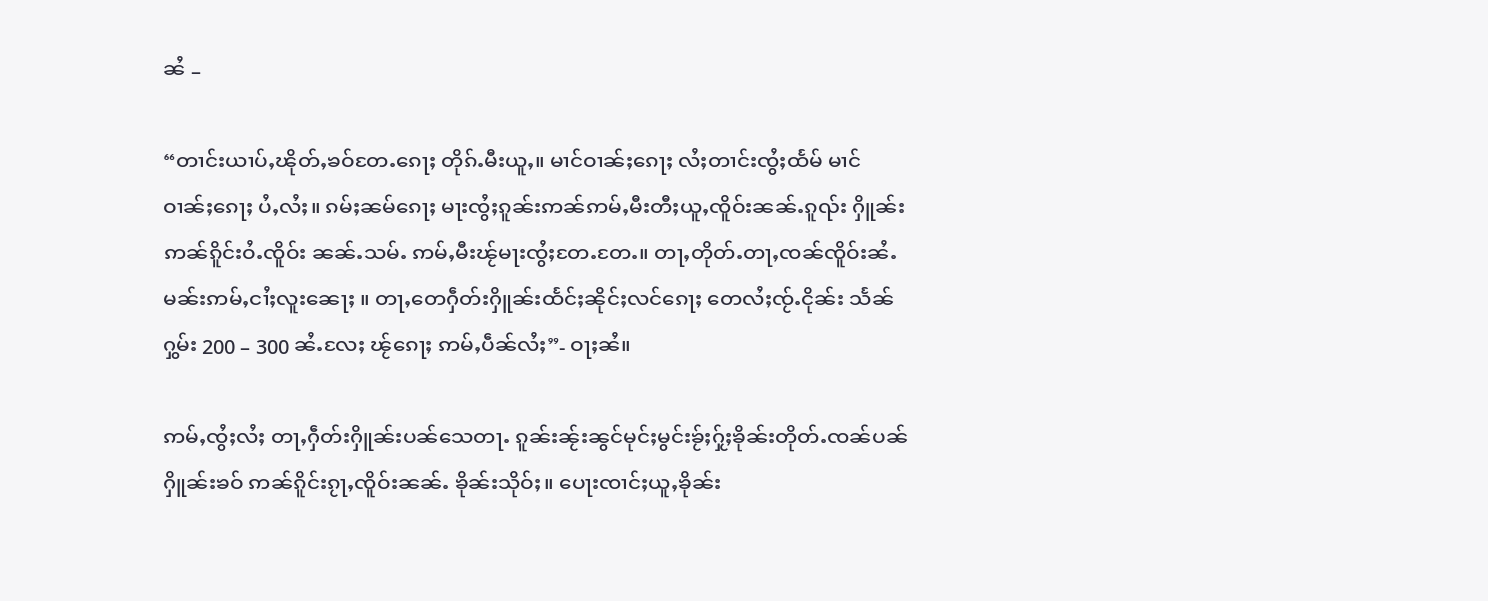ၼႆ –

“တၢင်းယၢပ်ႇၽိုတ်ႇၶဝ်တႄႉၵေႃႈ တိုၵ်ႉမီးယူႇ။ မၢင်ဝၢၼ်ႈၵေႃႈ လႆႈတၢင်းၸွႆႈထႅမ် မၢင်ဝၢၼ်ႈၵေႃႈ ပႆႇလႆႈ။ ၵမ်ႈၼမ်ၵေႃႈ မႃးၸွႆႈၵူၼ်းဢၼ်ဢမ်ႇမီးတီႈယူႇၸိူဝ်းၼၼ်ႉၵူၺ်း ႁိူၼ်းဢၼ်ၵိူင်းဝႆႉၸိူဝ်း ၼၼ်ႉသမ်ႉ ဢမ်ႇမီးၽႂ်မႃးၸွႆႈတႄႉတႄႉ။ တႃႇတိုတ်ႉတႃႇၸၼ်ၸိူဝ်းၼႆႉ မၼ်းဢမ်ႇငၢႆႈလူးၼေႃႈ ။ တႃႇတေႁဵတ်းႁိူၼ်းထႅင်ႈၼိုင်ႈလင်ၵေႃႈ တေလႆႈၸႂ်ႉငိုၼ်း သႅၼ်ႁွမ်း 200 – 300 ၼႆႉလႄႈ ၽႂ်ၵေႃႈ ဢမ်ႇပဵၼ်လႆႈ”- ဝႃႈၼႆ။

ဢမ်ႇၸွႆႈလႆႈ တႃႇႁဵတ်းႁိူၼ်းပၼ်သေတႃႉ ၵူၼ်းၼႂ်းၼွင်မုင်ႈမွင်းၶႂ်ႈႁႂ်ႈၶိုၼ်းတိုတ်ႉၸၼ်ပၼ်ႁိူၼ်းၶဝ် ဢၼ်ၵိူင်းၵႂႃႇၸိူဝ်းၼၼ်ႉ ၶိုၼ်းသိုဝ်ႈ။ ပေႃးၸၢင်ႈယူႇၶိုၼ်း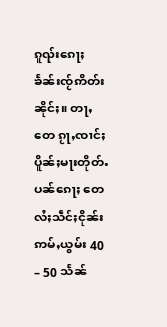ၵူၺ်းၵေႃႈ ၶႅၼ်းၸႂ်ဢိတ်းၼိုင်ႈ။ တႃႇတေ ၵႂႃႇၸၢင်ႈပိူၼ်ႈမႃးတိုတ်ႉပၼ်ၵေႃႈ တေလႆႈသဵင်ႈငိုၼ်းဢမ်ႇယွမ်း 40 – 50 သႅၼ်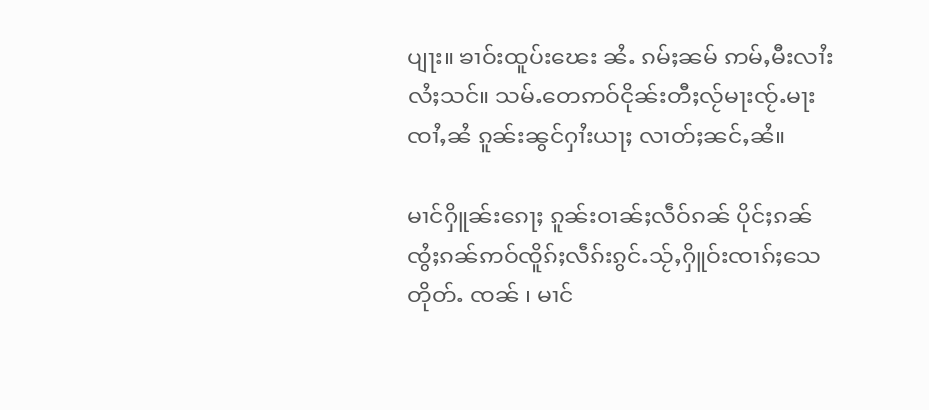ပျႃး။ ၶၢဝ်းထူပ်းၽေး ၼႆႉ ၵမ်ႈၼမ် ဢမ်ႇမီးလၢႆးလႆႈသင်။ သမ်ႉတေဢဝ်ငိုၼ်းတီႈလႂ်မႃးၸႂ်ႉမႃးၸၢႆႇၼႆ ၵူၼ်းၼွင်ႁၢႆးယႃႈ လၢတ်ႈၼင်ႇၼႆ။

မၢင်ႁိူၼ်းၵေႃႈ ၵူၼ်းဝၢၼ်ႈလဵဝ်ၵၼ် ပိုင်ႈၵၼ် ၸွႆႈၵၼ်ဢဝ်ၸိူၵ်ႈလဵၵ်းၵွင်ႉသႂ်ႇႁိူဝ်းၸၢၵ်ႈသေ တိုတ်ႉ ၸၼ် ၊ မၢင်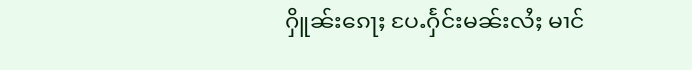ႁိူၼ်းၵေႃႈ ပႄႉႁႅင်းမၼ်းလႆႈ မၢင်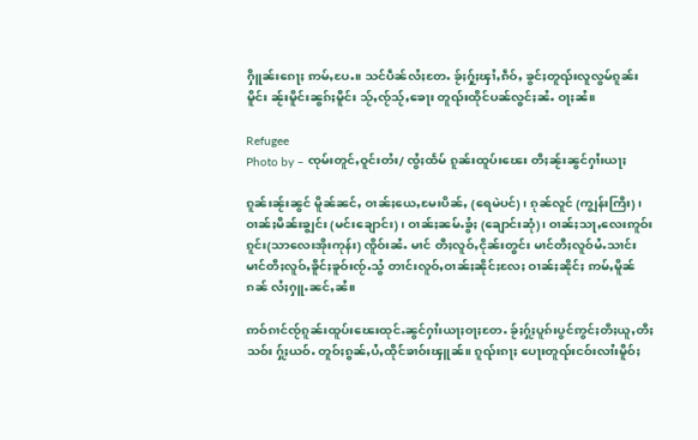ႁိူၼ်းၵေႃႈ ဢမ်ႇပႄႉ။ သင်ပဵၼ်လႆႈတႄႉ ၶႂ်ႈႁႂ်ႈၾၢႆႇၵဵဝ်ႇ ၶွင်ႈတူၺ်းလူလွမ်ၵူၼ်းမိူင်း ၼႂ်းမိူင်းၼွၵ်ႈမိူင်း သႂ်ႇၸႂ်သႂ်ႇၶေႃး တူၺ်းထိုင်ပၼ်လွင်ႈၼႆႉ ဝႃႈၼႆ။

Refugee
Photo by – ၸုမ်းတူင်ႇဝူင်းတႆး/ ၸွႆႈထႅမ် ၵူၼ်းထူပ်းၽေး တီႈၼႂ်းၼွင်ႁၢႆးယႃႈ

ၵူၼ်းၼႂ်းၼွင် မိူၼ်ၼင်ႇ ဝၢၼ်ႈယေႇမႄးပိၼ်ႇ (ရေမဲပင်) ၊ ၵုၼ်လူင် (ကျွန်းကြီး) ၊ ဝၢၼ်ႈမိၼ်းၶျွင်း (မင်းချောင်း) ၊ ဝၢၼ်ႈၼမ်ႉၶွႆႈ (ချောင်းဆုံ)၊ ဝၢၼ်ႈသႃႇလေးဢူဝ်းၵူင်း(သာလေးအိုးကုန်း) ၸိူဝ်းၼႆႉ မၢင် တီႈလူဝ်ႇငိုၼ်းတွင်း မၢင်တီႈလူဝ်မႆႉသၢင်း မၢင်တီႈလူဝ်ႇၶိူင်ႈၶူဝ်းၸႂ်ႉသွႆ တၢင်းလူဝ်ႇဝၢၼ်ႈၼိုင်ႈလႄႈ ဝၢၼ်ႈၼိုင်ႈ ဢမ်ႇမိူၼ်ၵၼ် လႆႈႁူႉၼင်ႇၼႆ။

ဢဝ်ၵၢင်ၸႂ်ၵူၼ်းထူပ်းၽေးထုင်ႉၼွင်ႁၢႆးယႃႈဝႃႈတႄႉ ၶႂ်ႈႁႂ်ႈပူၵ်းပွင်ဢွင်ႈတီႈယူႇတီႈသဝ်း ႁႂ်ႈယဝ်ႉ တူဝ်ႈၵွၼ်ႇပႆႇထိုင်ၶၢဝ်းၾူၼ်။ ၵူၺ်းၵႃႈ ပေႃးတူၺ်းငဝ်းလၢႆးမိူဝ်ႈ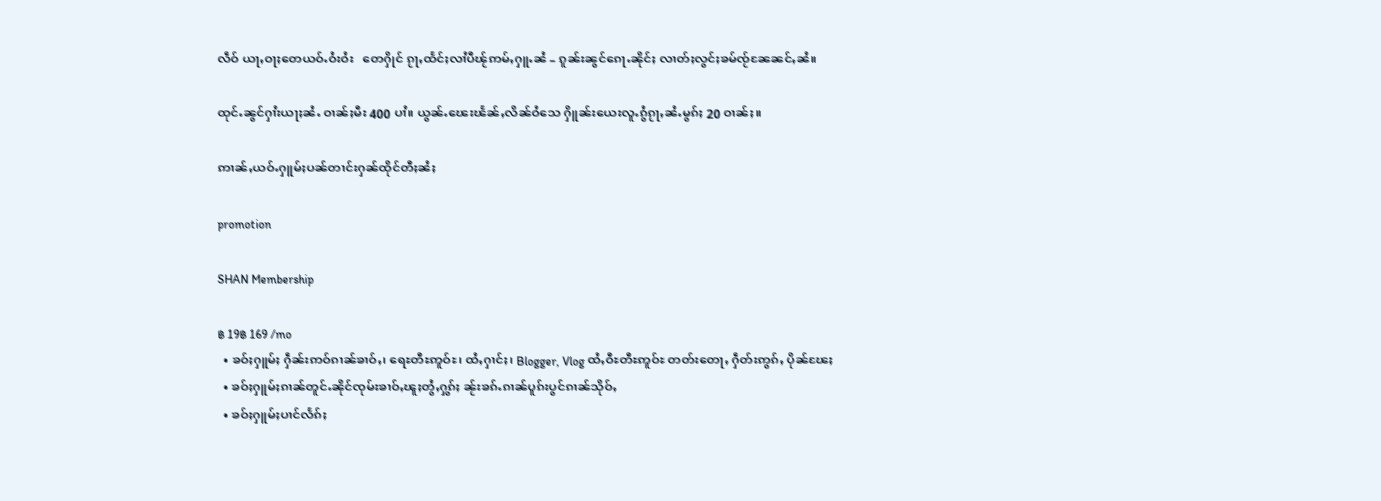လဵဝ် ယႃႇဝႃႈတေယဝ်ႉဝႆးဝႆး   တေႁိုင် ၵႂႃႇထႅင်ႈလၢႆပီၽႂ်ဢမ်ႇႁူႉၼႆ – ၵူၼ်းၼွင်ၵေႃႉၼိုင်ႈ လၢတ်ႈလွင်ႈၶမ်ၸႂ်ၼႄၼင်ႇၼႆ။

ထုင်ႉၼွင်ႁၢႆးယႃႈၼႆႉ ဝၢၼ်ႈမီး 400 ပၢႆ။ ယွၼ်ႉၽေးၽႅၼ်ႇလိၼ်ဝႆသေ ႁိူၼ်းယေးလူႉၵွႆၵႂႃႇၼႆႉမွၵ်ႈ 20 ဝၢၼ်ႈ။

ဢၢၼ်ႇယဝ်ႉႁူမ်ႈပၼ်တၢင်းႁၼ်ထိုင်တီႈၼႆႈ

promotion

SHAN Membership

฿ 19฿ 169 /mo
  • ၶဝ်ႈႁူမ်ႈ ႁဵၼ်းဢဝ်ၵၢၼ်ၶၢဝ်ႇ၊ ရေႊတီႊဢူဝ်ႊ၊ ထႆႇႁၢင်ႈ၊ Blogger, Vlog ထႆႇဝီႊတီႊဢူဝ်ႊ တတ်းတေႃႇ ႁဵတ်းဢွၵ်ႇ ပိုၼ်ၽႄႈ
  • ၶဝ်ႈႁူမ်ႈၵၢၼ်တူင်ႉၼိုင်ၸုမ်းၶၢဝ်ႇၽူႈတွႆႇႁွၵ်ႈ ၼႂ်းၶၵ်ႉၵၢၼ်ပူၵ်းပွင်ၵၢၼ်သိုဝ်ႇ
  • ၶဝ်ႈႁူမ်ႈပၢင်လႅၵ်ႈ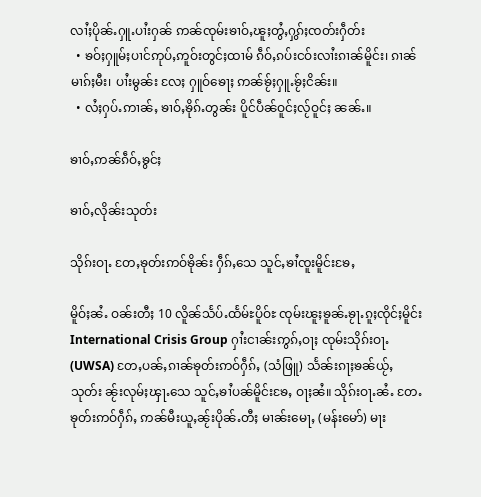လၢႆႈပိုၼ်ႉႁူႉပၢႆးႁၼ် ဢၼ်ၸုမ်းၶၢဝ်ႇၽူႈတွႆႇႁွၵ်ႈၸတ်းႁဵတ်း
  • ၶဝ်ႈႁူမ်ႈပၢင်ဢုပ်ႇဢူဝ်းတွင်ႈထၢမ် ၵဵဝ်ႇၵပ်းငဝ်းလၢႆးၵၢၼ်မိူင်း၊ ၵၢၼ်မၢၵ်ႈမီး၊ ပၢႆးမွၼ်း လႄႈ ႁူဝ်ၶေႃႈ ဢၼ်ၶႂ်ႈႁူႉၶႂ်ႈငိၼ်း။
  • လႆႈႁပ်ႉဢၢၼ်ႇ ၶၢဝ်ႇၶိုၵ်ႉတွၼ်း ပိူင်ပဵၼ်ဝူင်ႈလႂ်ဝူင်ႈ ၼၼ်ႉ။

ၶၢဝ်ႇဢၼ်ၵဵဝ်ႇၶွင်ႈ

ၶၢဝ်ႇလိုၼ်းသုတ်း

သိုၵ်းဝႃႉ တႄႇၶုတ်းဢဝ်ၶိုၼ်း ႁဵၵ်ႇသေ သူင်ႇၶၢႆၸူးမိူင်းၶႄႇ

မိူဝ်ႈၼႆႉ ဝၼ်းတီႈ 10 လိူၼ်သႅပ်ႉထႅမ်ႊပိူဝ်ႊ ၸုမ်းၽူႈၶူၼ်ႉၶႂႃႉၵူႈၸိုင်ႈမိူင်း International Crisis Group ႁၢႆးငၢၼ်းဢွၵ်ႇဝႃႈ ၸုမ်းသိုၵ်းဝႃႉ (UWSA) တႄႇပၼ်ႇၵၢၼ်ၶုတ်းဢဝ်ႁဵၵ်ႇ (သံဖြူ) သႅၼ်းၵႃႈၶၼ်ယႂ်ႇ သုတ်း ၼႂ်းလုမ်ႈၾႃႉသေ သူင်ႇၶၢႆပၼ်မိူင်းၶႄႇ ဝႃႈၼႆ။ သိုၵ်းဝႃႉၼႆႉ တႄႉၶုတ်းဢဝ်ႁဵၵ်ႇ ဢၼ်မီးယူႇၼႂ်းပိုၼ်ႉတီႈ မၢၼ်းမေႃႇ (မန်းမော်) မႃး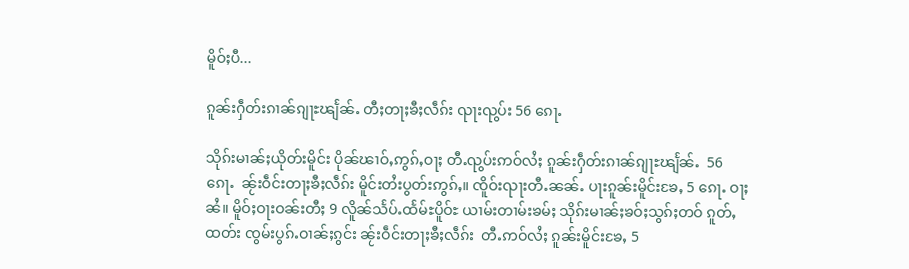မိူဝ်ႈပီ...

ၵူၼ်းႁဵတ်းၵၢၼ်ၵျႃႊၽျႅၼ်ႉ တီႈတႃႈၶီႈလဵၵ်း ၺႃးၺွပ်း 56 ၵေႃႉ

သိုၵ်းမၢၼ်ႈယိုတ်းမိူင်း ပိုၼ်ၽၢဝ်ႇဢွၵ်ႇဝႃႈ တီႉၺွပ်းဢဝ်လႆႈ ၵူၼ်းႁဵတ်းၵၢၼ်ၵျႃႊၽျႅၼ်ႉ  56 ၵေႃႉ  ၼႂ်းဝဵင်းတႃႈၶီႈလဵၵ်း မိူင်းတႆးပွတ်းဢွၵ်ႇ။ ၸိူဝ်းၺႃးတီႉၼၼ်ႉ ပႃးၵူၼ်းမိူင်းၶႄႇ 5 ၵေႃႉ ဝႃႈၼႆ။ မိူဝ်ႈဝႃးဝၼ်းတီႈ 9 လိူၼ်သႅပ်ႉထႅမ်ႊပိူဝ်ႊ ယၢမ်းတၢမ်းၶမ်ႈ သိုၵ်းမၢၼ်ႈၶဝ်ႈသွၵ်ႈတဝ် ၵူတ်ႇထတ်း ၸွမ်းပွၵ်ႉဝၢၼ်ႈၵွင်း ၼႂ်းဝဵင်းတႃႈၶီႈလဵၵ်း  တီႉဢဝ်လႆႈ ၵူၼ်းမိူင်းၶႄႇ 5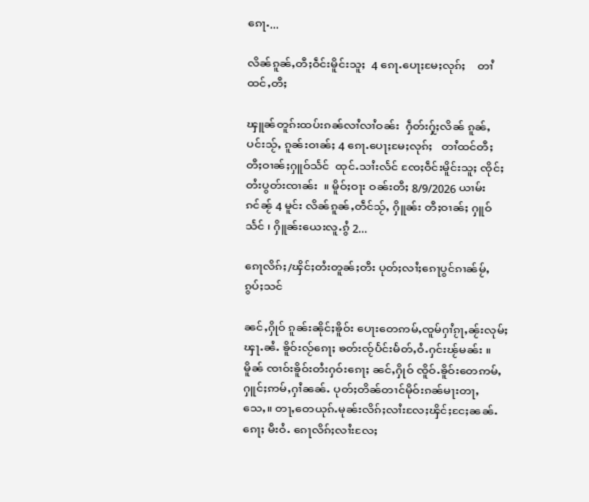ၵေႃႉ...

လိၼ်ၵူၼ်ႇတီႈဝဵင်းမိူင်းသူႈ  4 ၵေႃႉပေႃႈမႄႈလုၵ်ႈ    တၢႆထင်ႇတီႈ

ၾူၼ်တူၵ်းထပ်းၵၼ်လၢႆလၢႆဝၼ်း  ႁဵတ်းႁႂ်ႈလိၼ် ၵူၼ်ႇပင်းသႂ်ႇ ၵူၼ်းဝၢၼ်ႈ 4 ၵေႃႉပေႃႈမႄႈလုၵ်ႈ   တၢႆထင်တီႈ   တီႈဝၢၼ်ႈႁူဝ်သႅင်  ထုင်ႉသၢႆးလႅင် ၸႄႈဝဵင်းမိူင်းသူႈ ၸိုင်ႈတႆးပွတ်းၸၢၼ်း  ။ မိူဝ်ႈဝႃး ဝၼ်းတီႈ 8/9/2026 ယၢမ်းၵင်ၼႂ် 4 မူင်း လိၼ်ၵူၼ်ႇတဵင်သႂ်ႇ ႁိူၼ်း တီႈဝၢၼ်ႈ ႁူဝ်သႅင် ၊ ႁိူၼ်းယေးလူႉၵွႆ 2...

ၵေႃလိၵ်ႈ/ၾိင်ႈတႆးတူၼ်ႈတီး ပုတ်ႈလၢႆႈၵေႃပွင်ၵၢၼ်မႂ်ႇ ၵွပ်ႈသင်

ၼင်ႇႁိုဝ် ၵူၼ်းၼိုင်ႈၶိူဝ်း ပေႃးတေဢမ်ႇၸူမ်ႁၢႆၵႂႃႇၼႂ်းလုမ်ႈၾႃႉၼႆႉ ၶိူဝ်းလႂ်ၵေႃႈ ၶတ်းၸႂ်ပႅင်းမႅတ်ႇဝႆႉႁင်းၽႂ်မၼ်း ။ မိူၼ် ၸၢဝ်းၶိူဝ်းတႆးႁဝ်းၵေႃႈ ၼင်ႇႁိုဝ် ၸိူဝ်ႉၶိူဝ်းတေဢမ်ႇႁူင်ႈဢမ်ႇႁၢႆၼၼ်ႉ ပုတ်ႈတိၼ်တၢင်မိုဝ်းၵၼ်မႃးတႃႇသေႇ။ တႃႇတေယုၵ်ႉမုၼ်းလိၵ်ႈလၢႆးလႄႈၾိင်ႈငႄႈၼၼ်ႉၵေႃႈ မီးဝႆႉ ၵေႃလိၵ်ႈလၢႆးလႄႈ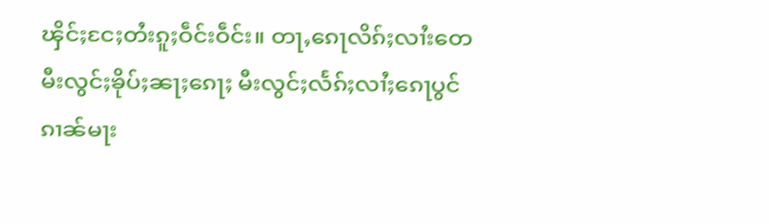ၾိင်ႈငႄႈတႆးၵူႈဝဵင်းဝဵင်း။ တႃႇၵေႃလိၵ်ႈလၢႆးတေမီးလွင်ႈၶိုပ်ႈၼႃႈၵေႃႈ မီးလွင်ႈလႅၵ်ႈလၢႆႈၵေႃပွင်ၵၢၼ်မႃး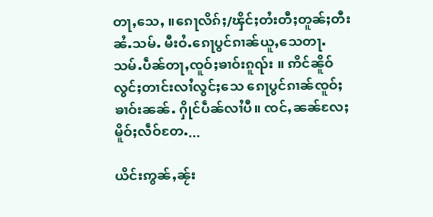တႃႇသေႇ ။ၵေႃလိၵ်ႈ/ၾိင်ႈတႆးတီႈတူၼ်ႈတီးၼႆႉသမ်ႉ မီးဝႆႉၵေႃပွင်ၵၢၼ်ယူႇသေတႃႉ သမ်ႉပဵၼ်တႃႇၸူဝ်ႈၶၢဝ်းၵူၺ်း ။ ဢိင်ၼိူဝ်လွင်ႈတၢင်းလၢႆလွင်ႈသေ ၵေႃပွင်ၵၢၼ်ၸူဝ်ႈၶၢဝ်းၼၼ်ႉ ႁိုင်ပဵၼ်လၢႆပီ။ ၸင်ႇၼၼ်လႄႈ မိူဝ်ႈလဵဝ်တႄႉ...

ယိင်းဢွၼ်ႇၼႂ်း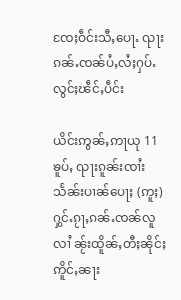ၸႄႈဝဵင်းသီႇပေႃႉ ၺႃးၵၼ်ႉၸၼ်ပႆႇလႆႈႁပ်ႉလွင်ႈၽဵင်ႇပဵင်း

ယိင်းဢွၼ်ႇဢႃယု 11 ၶူပ်ႇ ၺႃးၵူၼ်းၸၢႆးသႅၼ်းပၢၼ်ပေႃႈ (ဢူႈ) ႁွင်ႉၵႂႃႇၵၼ်ႉၸၼ်လူလၢႆ ၼႂ်းထိူၼ်ႇတီႈၼိုင်ႈ ဢိူင်ႇၼႃး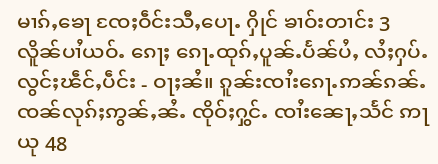မၢၵ်ႇၶေႃ ၸႄႈဝဵင်းသီႇပေႃႉ ႁိုင် ၶၢဝ်းတၢင်း 3 လိူၼ်ပၢႆယဝ်ႉ ၵေႃႈ ၵေႃႉထုၵ်ႇပူၼ်ႉပႅၼ်ပႆႇ လႆႈႁပ်ႉလွင်ႈၽဵင်ႇပဵင်း - ဝႃႈၼႆ။ ၵူၼ်းၸၢႆးၵေႃႉဢၼ်ၵၼ်ႉၸၼ်လုၵ်ႈဢွၼ်ႇၼႆႉ ၸိုဝ်ႈႁွင်ႉ ၸၢႆးၼေႃႇသႅင် ဢႃယု 48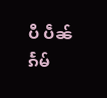ပီ ပဵၼ်ၵႅမ်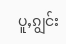ပူႇၵျွင်း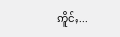ဢိူင်ႇ...